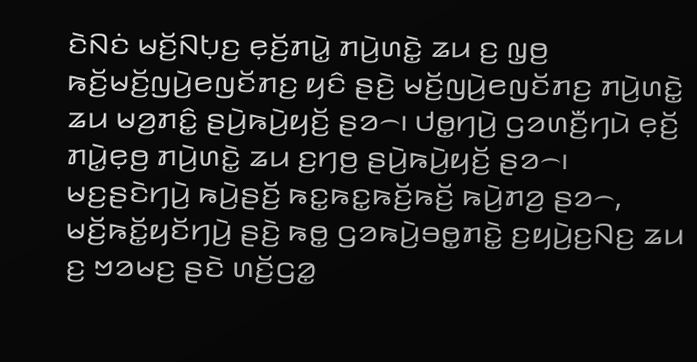ꤢꤧꤡꤢꤦ ꤗꤢꤩ꤬ꤡꤝ꤫ꤢ꤬ ꤕ꤫ꤢꤩ꤬ꤊꤣꤧ꤭ ꤊꤣꤧ꤬ꤛꤢꤧ꤭ ꤘꤣ ꤢ꤬ ꤜ꤫ꤥ꤬ ꤒꤢꤩ꤬ꤗꤢꤩ꤬ꤜꤣꤧ꤬ꤕꤜꤢꤩꤊꤢ꤬ ꤟꤢꤨ ꤔꤢꤧ꤬ ꤗꤢꤩ꤬ꤜꤣꤧ꤬ꤕꤜꤢꤩꤊꤢ꤬ ꤊꤣꤧ꤬ꤛꤢꤧ꤭ ꤘꤣ ꤗꤤ꤬ꤊꤢꤨ꤭ ꤔꤣꤧ꤬ꤒꤣꤧ꤬ꤟꤢꤩ꤬ ꤔꤤ꤮꤯ ꤓꤥ꤭ꤚꤣꤧ꤬ ꤞꤤꤛꤢꤪ꤬ꤚꤣꤧ ꤕ꤫ꤢꤩ꤬ ꤊꤣꤧ꤭ꤕ꤫ꤥ꤬ ꤊꤣꤧ꤬ꤛꤢꤧ꤭ ꤘꤣ ꤢ꤬ꤚꤥ꤬ ꤔꤣꤧ꤬ꤒꤣꤧ꤬ꤟꤢꤩ꤬ ꤔꤤ꤮꤯ ꤗꤢ꤬ꤔꤢꤧꤚꤣꤧ꤬ ꤒꤣꤧ꤬ꤔꤢꤩ꤬ ꤒꤢ꤭ꤒꤢ꤭ꤒꤢꤩ꤬ꤒꤢꤩ꤬ ꤒꤣꤧ꤬ꤊꤤ꤬ ꤔꤤ꤮, ꤗꤢꤩ꤬ꤒꤢꤩ꤭ꤟꤢꤩꤚꤣꤧ꤬ ꤔꤢꤧ꤬ ꤒꤥ꤭ ꤞꤤꤒꤣꤧ꤬ꤋꤥ꤭ꤊꤢꤧ꤭ ꤢ꤬ꤟꤣꤧ꤬ꤢ꤬ꤡꤢ꤬ ꤘꤣ ꤢ꤬ ꤠꤤꤗꤢ꤬ ꤔꤢꤧ ꤛꤢꤩ꤬ꤞꤤ꤭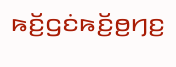ꤒꤢꤩ꤬ꤞꤢꤦꤒꤢꤩ꤬ꤥ꤬ꤚꤢ꤬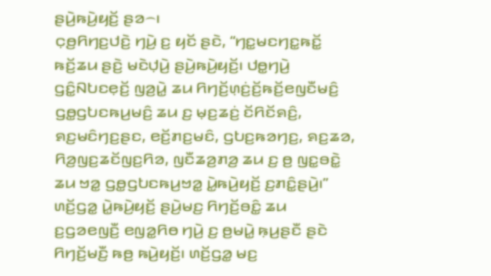ꤔꤣꤧ꤬ꤒꤣꤧ꤬ꤟꤢꤩ꤬ ꤔꤤ꤮꤯
ꤍ꤫ꤥ꤬ꤖꤚꤢ꤬ꤓꤢꤧ꤬ ꤚꤣꤧ꤬ ꤢ꤬ ꤟꤢꤩ ꤔꤢꤧ, “ꤚꤢ꤭ꤗꤢꤚꤢ꤭ꤒꤢꤩ꤭ ꤒꤢꤩ꤬ꤘꤣ ꤔꤢꤧ꤬ ꤗꤢꤧꤓ꤫ꤣꤧ꤬ ꤔꤣꤧ꤬ꤒꤣꤧ꤬ꤟꤢꤩ꤬꤯ ꤓꤥ꤭ꤚꤣꤧ꤬ ꤞꤢꤨ꤭ꤡꤝꤢꤕ꤫ꤢꤩ꤬ ꤜꤤ꤬ꤣꤧ꤭ ꤘꤣ ꤖꤚꤢꤩ꤬ꤛ꤫ꤢꤦ꤬ꤢꤩ꤬ꤒꤢꤩ꤬ꤕꤜꤢꤪꤗꤢꤨ꤬ ꤞꤥ꤭ꤞꤝꤢꤒꤣ꤬ꤗꤢꤨ꤬ ꤘꤣ ꤢ꤬ ꤗ꤫ꤢ꤬ꤘꤢꤦ꤬ ꤢꤩꤖꤢꤩꤎꤢꤨ꤬, ꤎꤢ꤬ꤗꤢꤨꤚꤢ꤬ꤔꤢ, ꤕꤢꤩ꤬ꤊꤢ꤬ꤗꤢꤨ, ꤞꤝꤢ꤬ꤒꤤꤚꤢ꤬, ꤎꤢ꤬ꤘꤤ, ꤖꤤ꤬ꤜꤢ꤬ꤘꤢꤩꤜꤢ꤬ꤖꤤ, ꤜꤢꤪꤘꤤ꤬ꤊꤤ꤬ ꤘꤣ ꤢ꤬ ꤥ꤬ ꤜꤢ꤭ꤋꤢꤧ꤭ ꤘꤣ ꤠꤤ꤭ ꤞꤥ꤭ꤞꤝꤢꤒꤣ꤬ꤠꤤ꤭ ꤣꤧ꤭ꤒꤣꤧ꤬ꤟꤢꤩ꤬ ꤢ꤬ꤊꤢꤨ꤭ꤔꤣꤧ꤬꤯”
ꤛꤢꤩ꤬ꤞꤤ꤭ ꤣꤧ꤭ꤒꤣꤧ꤬ꤟꤢꤩ꤬ ꤔꤣꤧ꤬ꤗꤢ꤬ ꤖꤚꤢꤩ꤬ꤋꤢꤨ꤭ ꤘꤣ ꤢ꤬ꤞꤤꤕꤜꤢꤪ꤬ ꤕꤜꤤ꤭ꤖꤥ ꤚꤣꤧ꤬ ꤢ꤬ ꤥ꤬ꤗꤣꤧ꤭ ꤒ꤫ꤣ꤬ꤔꤢꤪ ꤔꤢꤧ ꤖꤚꤢꤩ꤬ꤗꤢꤪ꤬ ꤒꤥ꤬ ꤒꤣꤧ꤬ꤟꤢꤩ꤬꤯ ꤛꤢꤩ꤬ꤞꤤ꤭ ꤗꤢ꤬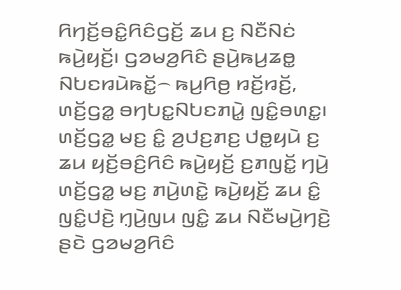ꤖꤚꤢꤩ꤬ꤋꤢꤨ꤭ꤖꤢꤨꤞꤢꤩ꤬ ꤘꤣ ꤢ꤬ ꤡꤢꤪꤡꤢꤦ ꤒꤣꤧ꤬ꤟꤢꤩ꤬꤯ ꤞꤤꤗꤤ꤬ꤖꤢꤨ ꤔꤣꤧ꤬ꤒꤣ꤬ꤘꤥ꤭ ꤡꤝꤢꤙꤣꤧꤒꤢꤩ꤭꤮ ꤒꤣ꤬ꤖꤥ꤬ ꤙꤢꤩ꤬ꤙꤢꤩ꤬, ꤛꤢꤩ꤬ꤞꤤ꤭ ꤋꤚꤝꤢ꤭ꤡꤝꤢꤊꤣꤧ꤭ ꤜꤢꤨ꤭ꤋꤛꤢ꤭꤯ ꤛꤢꤩ꤬ꤞꤤ꤭ ꤗꤢ꤬ ꤢꤨ꤭ ꤤ꤬ꤓꤢ꤬ꤊꤢ꤬ ꤓꤥ꤭ꤟꤣꤧ ꤢ꤬ ꤘꤣ ꤟꤢꤩ꤬ꤋꤢꤨ꤬ꤖꤢꤨ ꤒꤣꤧ꤬ꤟꤢꤩ꤬ ꤢ꤬ꤊꤜꤢꤩ꤭ ꤚꤣꤧ꤬ ꤛꤢꤩ꤬ꤞꤤ꤭ ꤗꤢ꤬ ꤊꤣꤧ꤬ꤛꤢꤧ꤭ ꤒꤣꤧ꤬ꤟꤢꤩ꤬ ꤘꤣ ꤢꤨ꤭ ꤜꤢꤨ꤭ꤓꤢꤧ꤬ ꤚ꤫ꤣꤧ꤬ꤜꤣ ꤜꤢꤨ꤭ ꤘꤣ ꤡꤢꤪꤗꤣꤧ꤬ꤚꤢꤧ꤬ ꤔꤢꤧ ꤞꤤꤗꤤ꤬ꤖꤢꤨ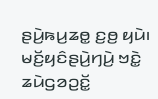ꤔꤣꤧ꤬ꤒꤣ꤬ꤘꤥ꤭ ꤢ꤬ꤥ꤬ ꤟꤣꤧ꤯
ꤗꤢꤩ꤬ꤟꤢꤨꤔꤣꤧ꤬ꤚꤣꤧ꤬ ꤠꤢꤧ꤭ ꤘꤣꤧꤞꤤꤑꤢꤩ꤭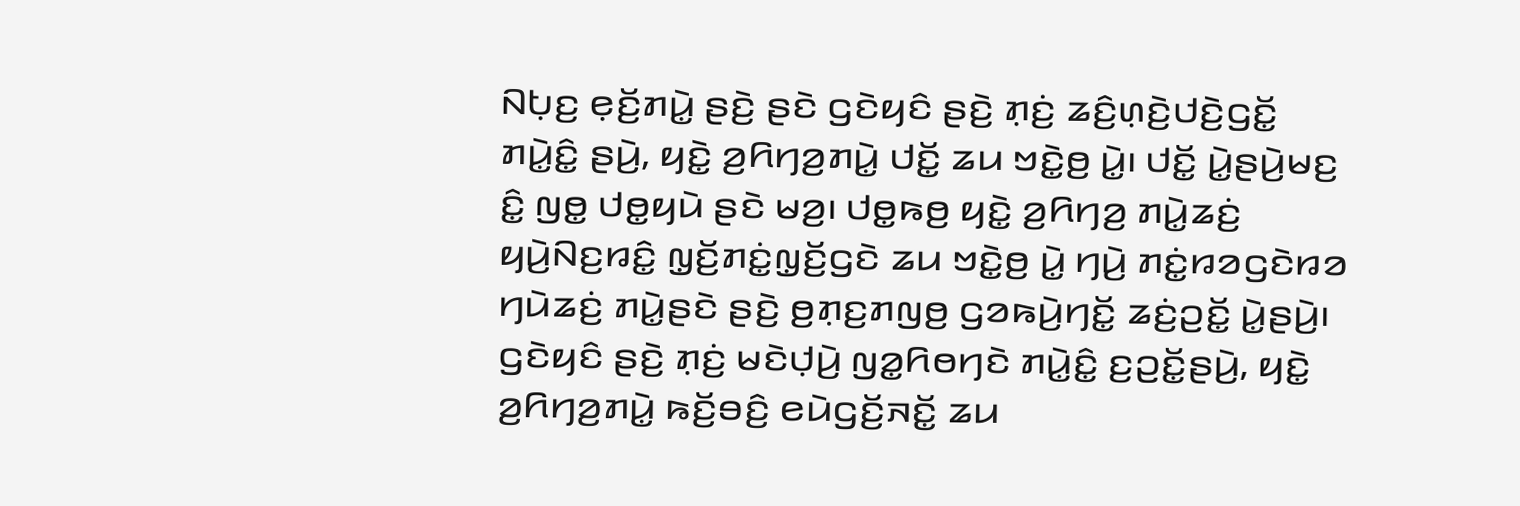ꤡꤝ꤫ꤢ꤬ ꤕ꤫ꤢꤩ꤬ꤊꤣꤧ꤭ ꤔꤢꤧ꤬ ꤔꤢꤧ ꤞꤢꤧꤟꤢꤨ ꤔꤢꤧ꤬ ꤊ꤫ꤢꤦ꤬ ꤘꤢꤨ꤬ꤛ꤫ꤢꤧ꤬ꤓꤢꤧ꤬ꤞꤢꤩ꤭ ꤊꤣꤧ꤭ꤢꤨ꤭ ꤔꤣꤧ꤬, ꤟꤢꤧ꤭ ꤤ꤬ꤖꤚꤤ꤬ꤊꤣꤧ꤭ ꤓꤢꤩ꤭ ꤘꤣ ꤠꤢꤧ꤭ꤥ꤬ ꤣꤧ꤭꤯ ꤓꤢꤩ꤭ ꤣꤧ꤭ꤔꤣꤧ꤬ꤗꤢ꤬ ꤢꤨ꤭ ꤜꤥ꤭ ꤓꤥ꤭ꤟꤣꤧ ꤔꤢꤧ ꤗꤤ꤬꤯ ꤓꤥ꤭ꤒꤥ꤬ ꤟꤢꤧ꤭ ꤤ꤬ꤖꤚꤤ꤬ ꤊꤣꤧ꤭ꤘꤢꤦ꤬ ꤟꤣꤧ꤬ꤡꤢ꤬ꤙꤢꤨ꤭ ꤜ꤫ꤢꤩ꤬ꤊꤢꤦ꤭ꤜ꤫ꤢꤩ꤬ꤞꤢꤧ ꤘꤣ ꤠꤢꤧ꤭ꤥ꤬ ꤣꤧ꤭ ꤚꤣꤧ꤬ ꤊꤢꤦ꤭ꤙꤤꤞꤢꤧꤙꤤ ꤚꤣꤧꤘꤢꤦ꤬ ꤊꤣꤧ꤭ꤔꤢꤧ ꤔꤢꤧ꤬ ꤥ꤬ꤊ꤫ꤢ꤬ꤊꤜꤥ꤬ ꤞꤤꤒꤣꤧ꤬ꤚꤢꤩ꤭ ꤘꤢꤦ꤬ꤑꤢꤩ꤭ ꤣꤧ꤭ꤔꤣꤧ꤬꤯ ꤞꤢꤧꤟꤢꤨ ꤔꤢꤧ꤬ ꤊ꤫ꤢꤦ꤬ ꤗꤢꤧꤓ꤫ꤣꤧ꤬ ꤜꤤ꤭ꤖꤥꤚꤢꤧ ꤊꤣꤧ꤭ꤢꤨ꤭ ꤢ꤬ꤑꤢꤩ꤭ꤔꤣꤧ꤬, ꤟꤢꤧ꤭ ꤤ꤬ꤖꤚꤤ꤬ꤊꤣꤧ꤭ ꤒꤢꤩ꤬ꤋꤢꤨ꤬ ꤕꤣꤧꤞꤢꤩ꤬ꤏꤢꤩ꤭ ꤘꤣ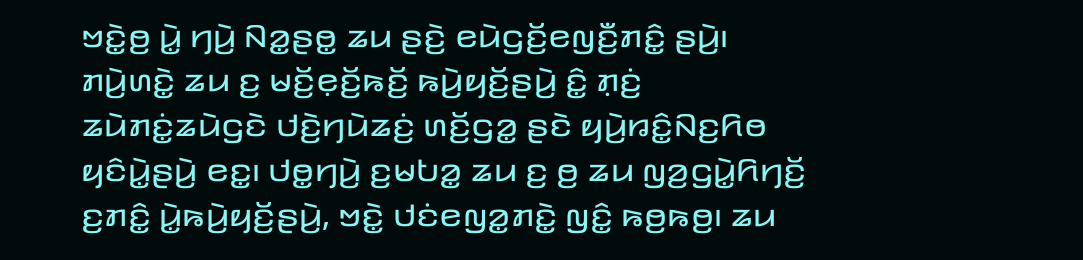ꤠꤢꤧ꤭ꤥ꤬ ꤣꤧ꤭ ꤚꤣꤧ꤬ ꤡꤤ꤭ꤔꤥ꤭ ꤘꤣ ꤔꤢꤧ꤬ ꤕꤣꤧꤞꤢꤩ꤬ꤕꤜꤢꤪ꤬ꤊꤢꤨ꤭ ꤔꤣꤧ꤬꤯
ꤊꤣꤧ꤬ꤛꤢꤧ꤭ ꤘꤣ ꤢ꤬ ꤗꤢꤩ꤬ꤕ꤫ꤢꤩ꤬ꤒꤢꤩ꤬ ꤒꤣꤧ꤬ꤟꤢꤩ꤬ꤔꤣꤧ꤬ ꤢꤨ꤭ ꤊ꤫ꤢꤦ꤬ ꤘꤣꤧꤊꤢꤦ꤭ꤘꤣꤧꤞꤢꤧ ꤓꤢꤧ꤬ꤚꤣꤧꤘꤢꤦ꤬ ꤛꤢꤩ꤬ꤞꤤ꤭ ꤔꤢꤧ ꤟꤣꤧ꤬ꤙꤢꤨ꤭ꤡꤢ꤬ꤖꤥ ꤟꤢꤨꤣꤧ꤭ꤔꤣꤧ꤬ ꤕꤢ꤭꤯ ꤓꤥ꤭ꤚꤣꤧ꤬ ꤢ꤬ꤗꤝꤤ꤭ ꤘꤣ ꤢ꤬ ꤥ꤬ ꤘꤣ ꤜꤤ꤬ꤞꤣꤧ꤭ꤖꤚꤢꤩ꤬ ꤢ꤬ꤊꤢꤨ꤭ ꤣꤧ꤭ꤒꤣꤧ꤬ꤟꤢꤩ꤬ꤔꤣꤧ꤬, ꤠꤢꤧ꤭ ꤓꤢꤦꤕꤜꤤ꤭ꤊꤢꤧ꤭ ꤜꤢꤨ꤭ ꤒꤥ꤬ꤒꤥ꤬꤯ ꤘꤣ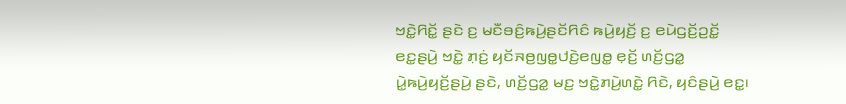ꤠꤢꤧ꤭ꤖꤢꤩ꤭ ꤔꤢꤧ ꤢ꤬ ꤗꤢꤪꤋꤢꤨ꤬ꤒꤣꤧ꤬ꤔꤢꤩꤖꤢꤨ ꤒꤣꤧ꤬ꤟꤢꤩ꤬ ꤢ꤬ ꤕꤣꤧꤞꤢꤩ꤬ꤑꤢꤩ꤭ ꤕꤢ꤭ꤔꤣꤧ꤬ ꤠꤢꤧ꤭ ꤊ꤫ꤢꤦ꤬ ꤟꤢꤩꤏꤥ꤬ꤜꤥ꤭ꤓꤢꤧ꤬ꤕꤜꤥ꤭ ꤕ꤫ꤢꤩ꤬ ꤛꤢꤩ꤬ꤞꤤ꤭ ꤣꤧ꤭ꤒꤣꤧ꤬ꤟꤢꤩ꤬ꤔꤣꤧ꤬ ꤔꤢꤧ, ꤛꤢꤩ꤬ꤞꤤ꤭ ꤗꤢ꤬ ꤠꤢꤧ꤭ꤊꤣꤧ꤬ꤛꤢꤧ꤭ ꤖꤢꤧ, ꤟꤢꤨꤔꤣꤧ꤬ ꤕꤢ꤭꤯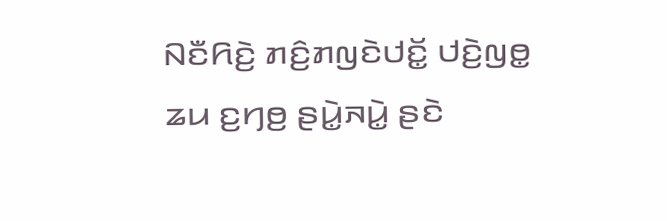ꤡꤢꤪꤖꤢꤧ꤬ ꤊꤢꤨ꤬ꤊꤜꤢꤧꤓꤢꤩ꤭ ꤓꤢꤧ꤬ꤜꤥ꤭ ꤘꤣ ꤢ꤬ꤚꤥ꤬ ꤔꤣꤧ꤭ꤏꤣꤧ꤭ ꤔꤢꤧ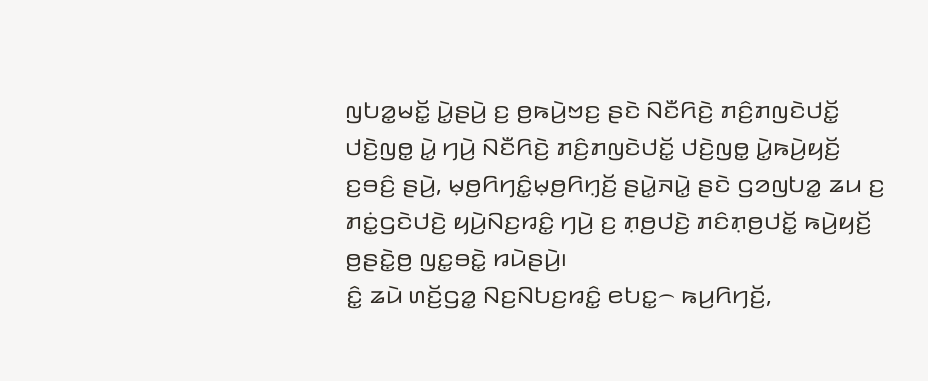ꤜꤝꤤ꤭ꤗꤢꤩ꤭ ꤣꤧ꤭ꤔꤣꤧ꤬ ꤢ꤬ ꤥ꤬ꤒꤣꤧ꤬ꤠꤢ꤬ ꤔꤢꤧ ꤡꤢꤪꤖꤢꤧ꤬ ꤊꤢꤨ꤬ꤊꤜꤢꤧꤓꤢꤩ꤭ ꤓꤢꤧ꤬ꤜꤥ꤭ ꤣꤧ꤭ ꤚꤣꤧ꤬ ꤡꤢꤪꤖꤢꤧ꤬ ꤊꤢꤨ꤬ꤊꤜꤢꤧꤓꤢꤩ꤭ ꤓꤢꤧ꤬ꤜꤥ꤭ ꤣꤧ꤭ꤒꤣꤧ꤬ꤟꤢꤩ꤬ ꤢ꤬ꤋꤢꤨ꤬ ꤔꤣꤧ꤬, ꤗ꤫ꤥ꤬ꤖꤚꤢꤨ꤭ꤗ꤫ꤥ꤬ꤖꤚ꤫ꤢꤩ꤬ ꤔꤣꤧ꤭ꤏꤣꤧ꤭ ꤔꤢꤧ ꤞꤤꤜꤝꤤ꤭ ꤘꤣ ꤢ꤬ ꤊꤢꤦ꤭ꤞꤢꤧꤓꤢꤧ꤬ ꤟꤣꤧ꤬ꤡꤢ꤬ꤙꤢꤨ꤭ ꤚꤣꤧ꤬ ꤢ꤬ ꤊ꤫ꤥ꤬ꤓꤢꤧ꤬ ꤊꤢꤨꤊ꤫ꤥ꤬ꤓꤢꤩ꤭ ꤒꤣꤧ꤬ꤟꤢꤩ꤬ ꤥ꤬ꤔꤢꤧ꤭ꤥ꤬ ꤜꤢ꤭ꤋꤢꤧ꤭ ꤙꤣꤧꤔꤣꤧ꤬꤯
ꤢꤨ꤭ ꤘꤣꤧ ꤛꤢꤩ꤬ꤞꤤ꤭ ꤡꤢ꤬ꤡꤝꤢ꤬ꤙꤢꤨ꤭ ꤕꤝꤢ꤭꤮ ꤒꤣ꤬ꤖꤚꤢꤩ꤬,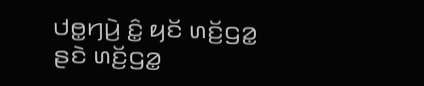ꤓꤥ꤭ꤚꤣꤧ꤬ ꤢꤨ꤭ ꤟꤢꤩ ꤛꤢꤩ꤬ꤞꤤ꤭ ꤔꤢꤧ ꤛꤢꤩ꤬ꤞꤤ꤭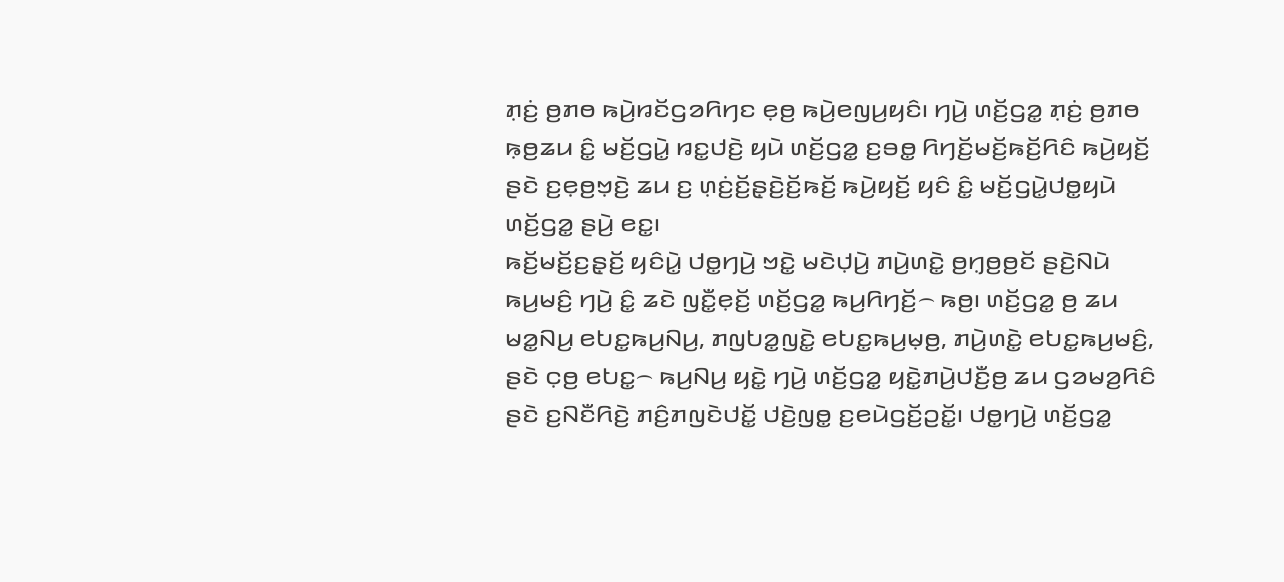ꤊ꤫ꤢꤦ꤬ ꤥ꤬ꤊꤥ ꤒꤣꤧ꤬ꤙꤢꤩꤞꤤꤖꤚꤢ ꤕ꤫ꤥ꤬ ꤒꤣꤧ꤬ꤕꤜꤣ꤬ꤟꤢꤨ꤯ ꤚꤣꤧ꤬ ꤛꤢꤩ꤬ꤞꤤ꤭ ꤊ꤫ꤢꤦ꤬ ꤥ꤬ꤊꤥ ꤒ꤫ꤥ꤬ꤘꤣ ꤢꤨ꤭ ꤗꤢꤩ꤬ꤞꤣꤧ꤭ ꤙꤢ꤭ꤓꤢꤧ꤬ ꤟꤣꤧ ꤛꤢꤩ꤬ꤞꤤ꤭ ꤢ꤬ꤋꤥ꤭ ꤖꤚꤢꤩ꤬ꤗꤢꤩ꤬ꤒꤢꤩ꤬ꤖꤢꤨ ꤒꤣꤧ꤬ꤟꤢꤩ꤬ ꤔꤢꤧ ꤢ꤬ꤕ꤫ꤥ꤬ꤠ꤫ꤢꤧ꤬ ꤘꤣ ꤢ꤬ ꤛ꤫ꤢꤦ꤬ꤢꤩ꤬ꤔ꤫ꤢꤧ꤬ꤢꤩ꤬ꤒꤢꤩ꤬ ꤒꤣꤧ꤬ꤟꤢꤩ꤬ ꤟꤢꤨ ꤢꤨ꤭ ꤗꤢꤩ꤬ꤞꤣꤧ꤭ꤓꤥ꤭ꤟꤣꤧ ꤛꤢꤩ꤬ꤞꤤ꤭ ꤔꤣꤧ꤬ ꤕꤢ꤭꤯
ꤒꤢꤩ꤬ꤗꤢꤩ꤬ꤢ꤬ꤔ꤫ꤢꤩ꤬ ꤟꤢꤨꤣꤧ꤭ ꤓꤥ꤭ꤚꤣꤧ꤬ ꤠꤢꤧ꤭ ꤗꤢꤧꤓ꤫ꤣꤧ꤬ ꤊꤣꤧ꤬ꤛꤢꤧ꤭ ꤥ꤬ꤚ꤫ꤥ꤬ꤥ꤬ꤢꤩ ꤔꤢꤧ꤬ꤡꤣꤧ ꤒꤣ꤬ꤗꤢꤨ꤬ ꤚꤣꤧ꤬ ꤢꤨ꤭ ꤘꤢꤧ ꤜꤢꤪ꤭ꤕ꤫ꤢꤩ꤬ ꤛꤢꤩ꤬ꤞꤤ꤭ ꤒꤣ꤬ꤖꤚꤢꤩ꤬꤮ ꤒꤥ꤬꤯ ꤛꤢꤩ꤬ꤞꤤ꤭ ꤥ꤬ ꤘꤣ ꤗꤤ꤭ꤡꤣ꤬ ꤕꤝꤢ꤭ꤒꤣ꤬ꤡꤣ꤬, ꤊꤜꤝꤤ꤭ꤜꤢꤧ꤭ ꤕꤝꤢ꤭ꤒꤣ꤬ꤗ꤫ꤥ꤬, ꤊꤣꤧ꤬ꤛꤢꤧ꤭ ꤕꤝꤢ꤭ꤒꤣ꤬ꤗꤢꤨ꤬, ꤔꤢꤧ ꤍ꤫ꤥ꤬ ꤕꤝꤢ꤭꤮ ꤒꤣ꤬ꤡꤣ꤬ ꤟꤢꤧ꤭ ꤚꤣꤧ꤬ ꤛꤢꤩ꤬ꤞꤤ꤭ ꤟꤢꤧ꤭ꤊꤣꤧ꤬ꤓꤢꤪ꤬ꤥ꤬ ꤘꤣ ꤞꤤꤗꤤ꤬ꤖꤢꤨ ꤔꤢꤧ ꤢ꤬ꤡꤢꤪꤖꤢꤧ꤬ ꤊꤢꤨ꤬ꤊꤜꤢꤧꤓꤢꤩ꤭ ꤓꤢꤧ꤬ꤜꤥ꤭ ꤢ꤬ꤕꤣꤧꤞꤢꤩ꤬ꤑꤢꤩ꤭꤯ ꤓꤥ꤭ꤚꤣꤧ꤬ ꤛꤢꤩ꤬ꤞꤤ꤭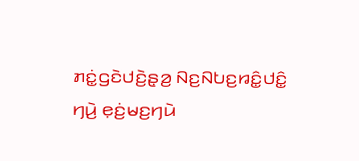ꤊꤢꤦ꤭ꤞꤢꤧꤓꤢꤧ꤬ꤔ꤫ꤤ꤬ ꤡꤢ꤬ꤡꤝꤢ꤬ꤙꤢꤨ꤭ꤓꤢꤨ꤭ ꤚꤣꤧ꤬ ꤕ꤫ꤢꤦ꤬ꤗꤢ꤬ꤚꤣꤧ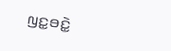ꤜꤢ꤭ꤋꤢꤧ꤭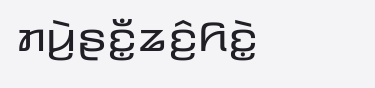ꤊꤣꤧ꤬ꤔꤢꤪ꤭ꤘꤢꤨ꤬ꤖꤢꤧ꤭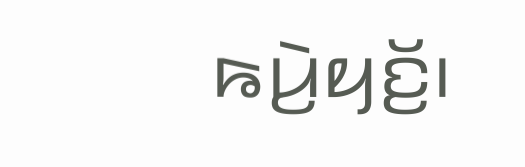ꤒꤣꤧ꤬ꤟꤢꤩ꤬꤯